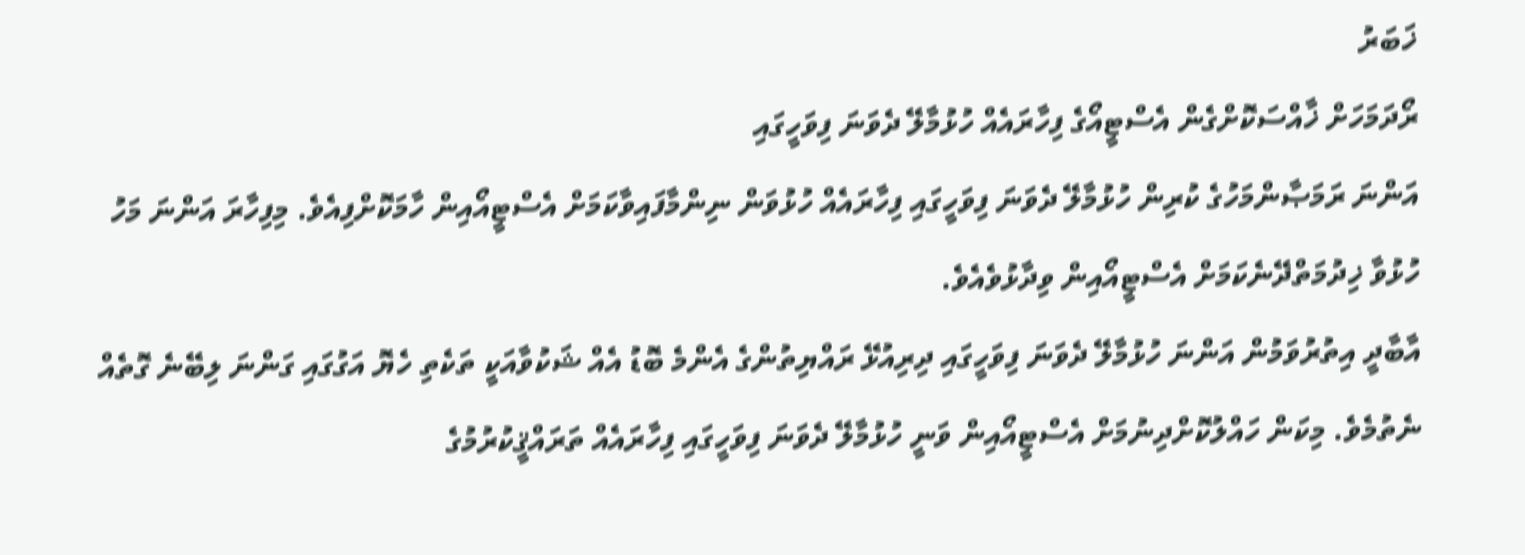ޚަބަރު
ރޯދަމަހަށް ޚާއްސަކޮށްގެން އެސްޓީއޯގެ ފިހާރައެއް ހުޅުމާލޭ ދެވަނަ ފިވަހީގައި
އަންނަ ރަމަޞާންމަހުގެ ކުރިން ހުޅުމާލޭ ދެވަނަ ފިވަހީގައި ފިހާރައެއް ހުޅުވަން ނިންމާފައިވާކަމަށް އެސްޓީއޯއިން ހާމަކޮށްފިއެވެ. މިފިހާރަ އަންނަ މަހު ހުޅުވާ ޚިދުމަތްދޭނެކަމަށް އެސްޓީއޯއިން ވިދާޅުވެއެވެ.
އާބާދީ އިތުރުވަމުން އަންނަ ހުޅުމާލޭ ދެވަނަ ފިވަހީގައި ދިރިއުޅޭ ރައްޔިތުންގެ އެންމެ ބޮޑު އެއް ޝަކުވާއަކީ ތަކެތި ހެޔޮ އަގުގައި ގަންނަ ލިބޭނެ ގޮތެއް ނެތުމެވެ. މިކަން ހައްލުކޮށްދިނުމަށް އެސްޓީއޯއިން ވަނީ ހުޅުމާލޭ ދެވަނަ ފިވަހީގައި ފިހާރައެއް ތަރައްޤީކުރުމުގެ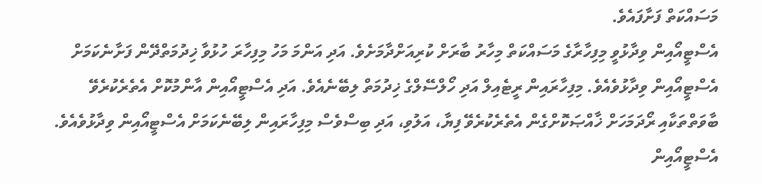މަސައްކަތް ފަށާފައެވެ.
އެސްޓީއޯއިން ވިދާޅުވީ މިފިހާރާގެ މަސައްކަތް މިހާރު ބާރަށް ކުރިއަށްދާމަށެވެ. އަދި އަންމަ މަހު މިފިހާރަ ހުޅުވާ ޚިދުމަތްދޭން ފަށާނެކަމަށް އެސްޓީއޯއިން ވިދާޅުވެއެވެ. މިފިހާރައިން ރީޓެއިލް އަދި ހޯލްސޭލްގެ ޚިދުމަތް ލިބޭނެއެވެ. އަދި އެސްޓީއޯއިން އާންމުކޮށް އެތެރެކުރެވޭ ބާވަތްތަކާއި ރޯދަމަހަށް ޚާއްޞަކޮށްގެން އެތެރެކުރެވޭ ފިޔާ، އަލުވި، އަދި ބިސްވެސް މިފިހާރައިން ލިބޭނެކަމަށް އެސްޓީއޯއިން ވިދާޅުވެއެވެ.
އެސްޓީއޯއިން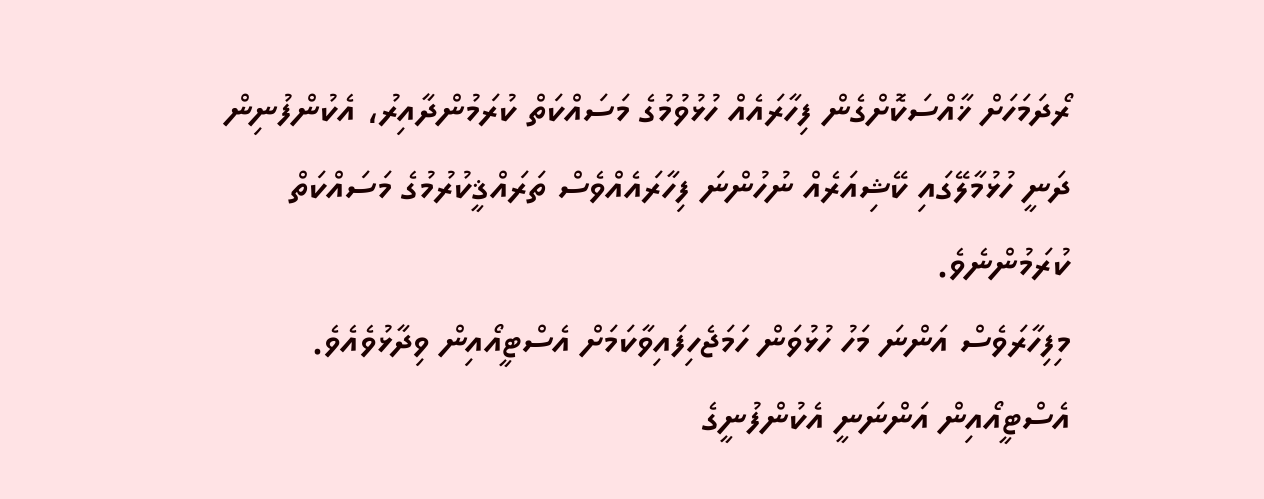ރޯދަމަހަށް ޚާއްސަކޮށްގެން ފިހާރައެއް ހުޅުވުމުގެ މަސައްކަތް ކުރަމުންދާއިރު، އެކުންފުނިން ދަނީ ހުޅުމާލޭގައި ކޭޝިއަރެއް ނުހުންނަ ފިހާރައެއްވެސް ތަރައްޤީކުރުމުގެ މަސައްކަތް ކުރަމުންނެވެ.
މިފިހާރަވެސް އަންނަ މަހު ހުޅުވަން ހަމަޖެހިފައިވާކަމަށް އެސްޓީއޯއިން ވިދާޅުވެއެވެ.
އެސްޓީއޯއިން އަންނަނީ އެކުންފުނީގެ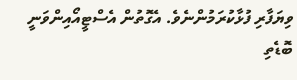ވިޔަފާރި ފުޅާކުރަމުންނެވެ. އެގޮތުން އެސްޓީއޯއިންވަނީ ބޮޑެތި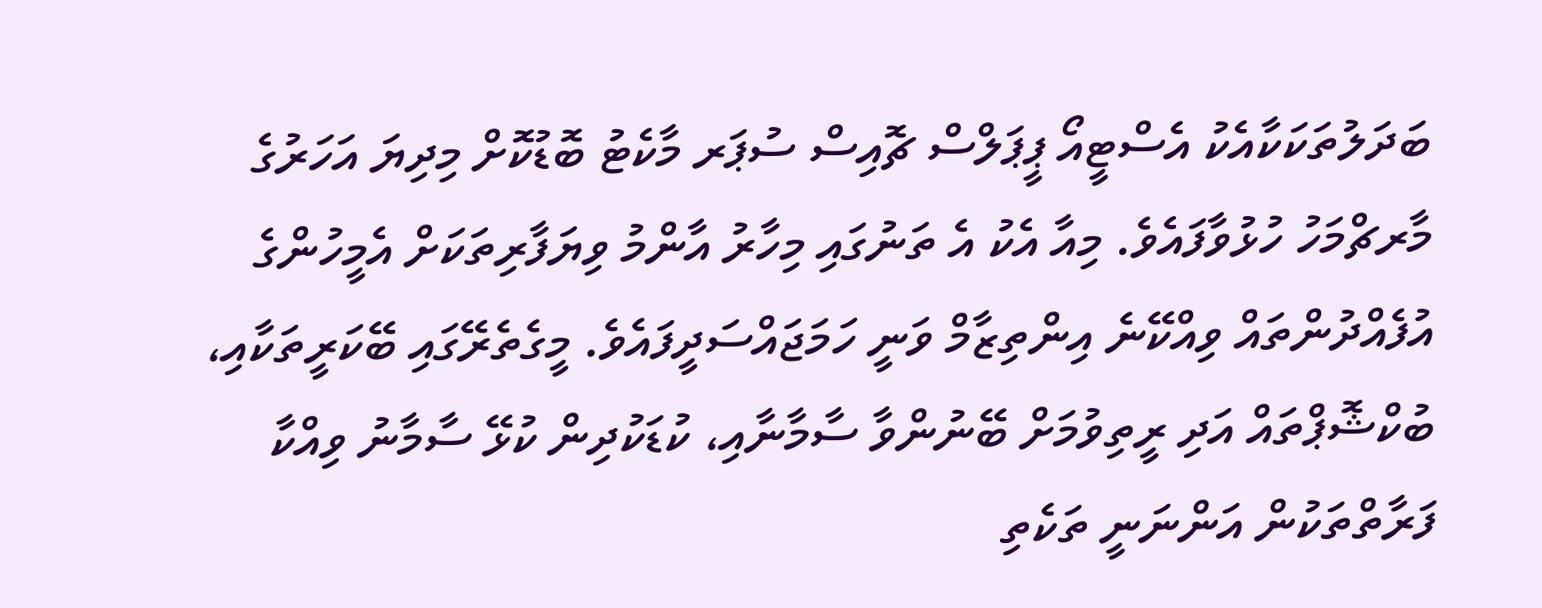ބަދަލުތަކަކާއެކު އެސްޓީއޯ ޕީޕަލްސް ޗޮއިސް ސުޕަރ މާކެޓު ބޮޑުކޮށް މިދިޔަ އަހަރުގެ މާރޗްމަހު ހުޅުވާފައެވެ. މިއާ އެކު އެ ތަނުގައި މިހާރު އާންމު ވިޔަފާރިތަކަށް އެމީހުންގެ އުފެއްދުންތައް ވިއްކޭނެ އިންތިޒާމް ވަނީ ހަމަޖައްސަދީފައެވެ. މީގެތެރޭގައި ބޭކަރީތަކާއި، ބުކްޝޮޕްތައް އަދި ރީތިވުމަށް ބޭނުންވާ ސާމާނާއި، ކުޑަކުދިން ކުޅޭ ސާމާނު ވިއްކާ ފަރާތްތަކުން އަންނަނީ ތަކެތި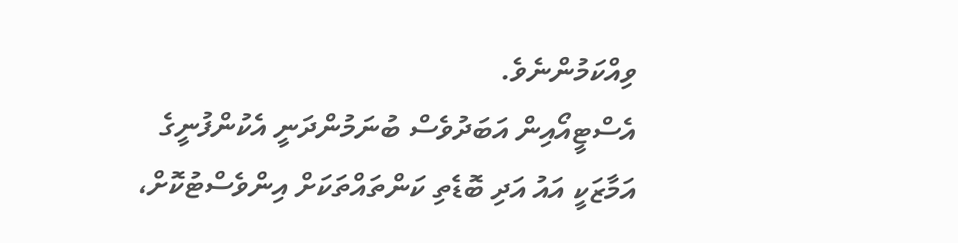ވިއްކަމުންނެވެ.
އެސްޓީއޯއިން އަބަދުވެސް ބުނަމުންދަނީ އެކުންފުނީގެ އަމާޒަކީ އައު އަދި ބޮޑެތި ކަންތައްތަކަށް އިންވެސްޓުކޮށް،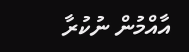އާއްމުން ނުކުރާ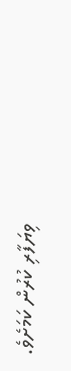ވިޔަފާރި ކުރުން ކަމަށެވެ.